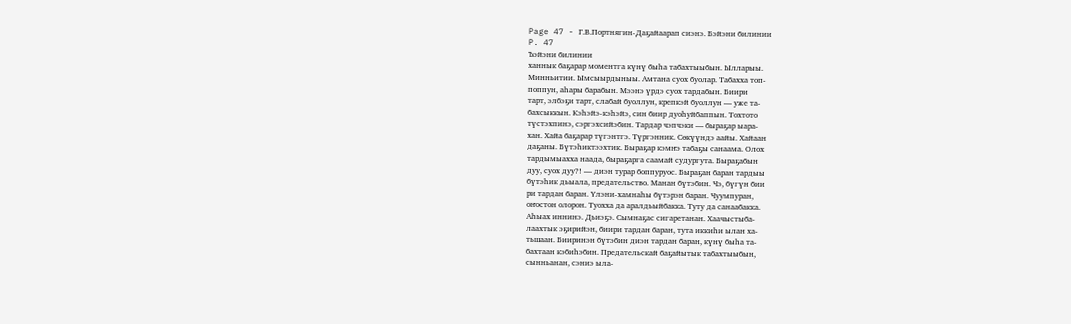Page 47 - Г.В.Портнягин-Даҕайаарап сиэнэ. Бэйэни билинии
P. 47
Ъэйэни билинии
ханнык баҕарар моментга күнү быһа табахтыыбын. Ылларыы.
Минньитии. Ымсыырдыныы. Амтана суох буолар. Табахха топ-
поппун, аһары барабын. Мээнэ үрдэ суох тардабын. Биири
тарт, элбэҕи тарт, слабай буоллун, крепкэй буоллун — уже та-
бахсыккын. Кэһэйэ-кэһэйэ, син биир дуоһуйбаппын. Тохтото
түстэхпинэ, сэргэхсийэбин. Тардар чэпчэки — быраҕар ыара-
хан. Хайа баҕарар түгэнтгэ. Түргэнник. Сөкүүндэ аайы. Хайаан
даҕаны. Бүтэһиктээхтик. Быраҕар кэмҥэ табаҕы санаама. Олох
тардымыахха наада, быраҕарга саамай судургута. Быраҕабын
дуу, суох дуу?! — диэн турар боппуруос. Быраҕан баран тардыы
бүтэһик дьыала, предательство. Манан бүтэбин. Чэ, бүгүн бии
ри тардан баран. Үлэни-хамнаһы бүтэрэн баран. Чуумпуран,
оҥостон олорон. Туохха да аралдьыйбакка. Туту да санаабакка.
Аһыах иннинэ. Дьиэҕэ. Сымнаҕас сигаретанан. Хаачыстыба-
лаахтык эҕирийэн, биири тардан баран, тута иккиһи ылан ха-
тьшаан. Бииринэн бүтэбин диэн тардан баран, күнү быһа та-
бахтаан кэбиһэбин. Предательскай баҕайытык табахтыыбын,
сынньанан, сэниэ ыла-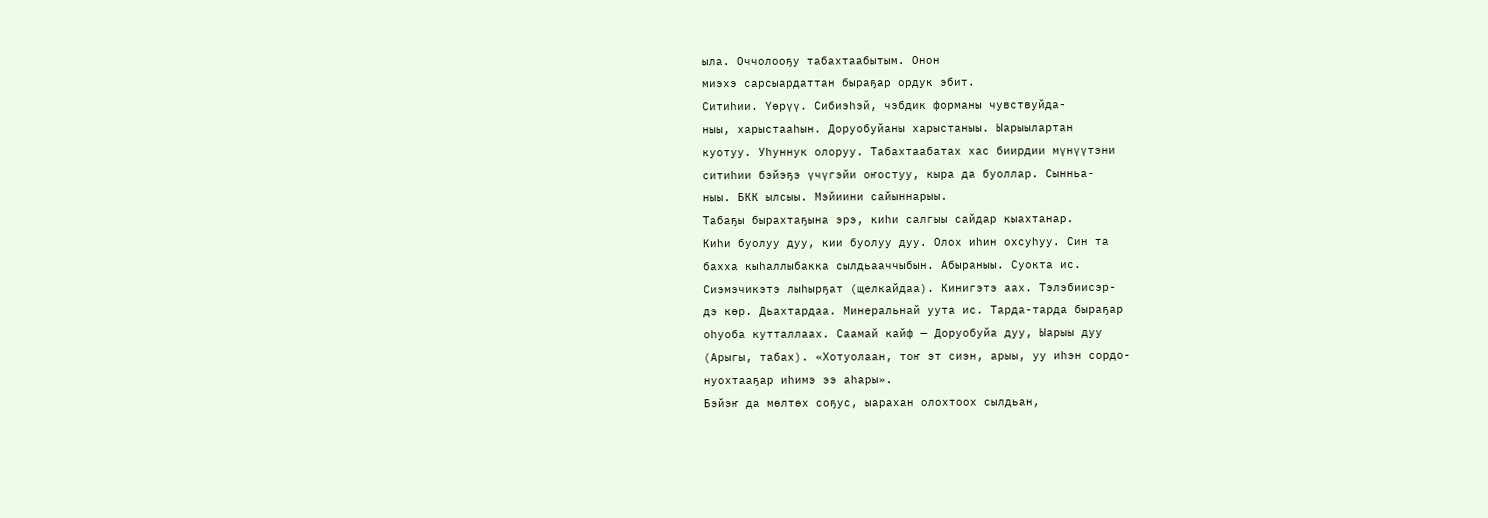ыла. Оччолооҕу табахтаабытым. Онон
миэхэ сарсыардаттан быраҕар ордук эбит.
Ситиһии. Үөрүү. Сибиэһэй, чэбдик форманы чувствуйда-
ныы, харыстааһын. Доруобуйаны харыстаныы. Ыарыылартан
куотуу. Уһуннук олоруу. Табахтаабатах хас биирдии мүнүүтэни
ситиһии бэйэҕэ үчүгэйи оҥостуу, кыра да буоллар. Сынньа-
ныы. БКК ылсыы. Мэйиини сайыннарыы.
Табаҕы бырахтаҕына эрэ, киһи салгыы сайдар кыахтанар.
Киһи буолуу дуу, кии буолуу дуу. Олох иһин охсуһуу. Син та
бахха кыһаллыбакка сылдьааччыбын. Абыраныы. Суокта ис.
Сиэмэчикэтэ лыһырҕат (щелкайдаа). Кинигэтэ аах. Тэлэбиисэр-
дэ көр. Дьахтардаа. Минеральнай уута ис. Тарда-тарда быраҕар
оһуоба кутталлаах. Саамай кайф — Доруобуйа дуу, Ыарыы дуу
(Арыгы, табах). «Хотуолаан, тоҥ эт сиэн, арыы, уу иһэн сордо-
нуохтааҕар иһимэ ээ аһары».
Бэйэҥ да мөлтөх соҕус, ыарахан олохтоох сылдьан,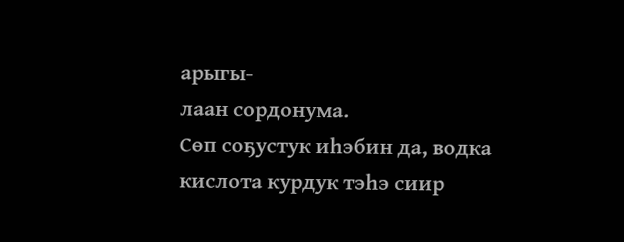арыгы-
лаан сордонума.
Сөп соҕустук иһэбин да, водка кислота курдук тэһэ сиир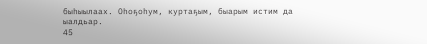быһыылаах. Оһоҕоһум, куртаҕым, быарым истим да ыалдьар.
45